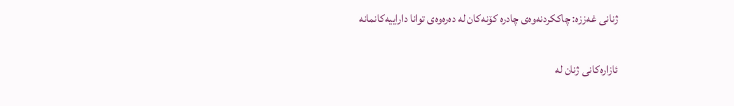ژنانی غەززە: چاککردنەوەی چادرە کۆنەکان لە دەرەوەی توانا داراییەکانمانە

ئازارەکانی ژنان لە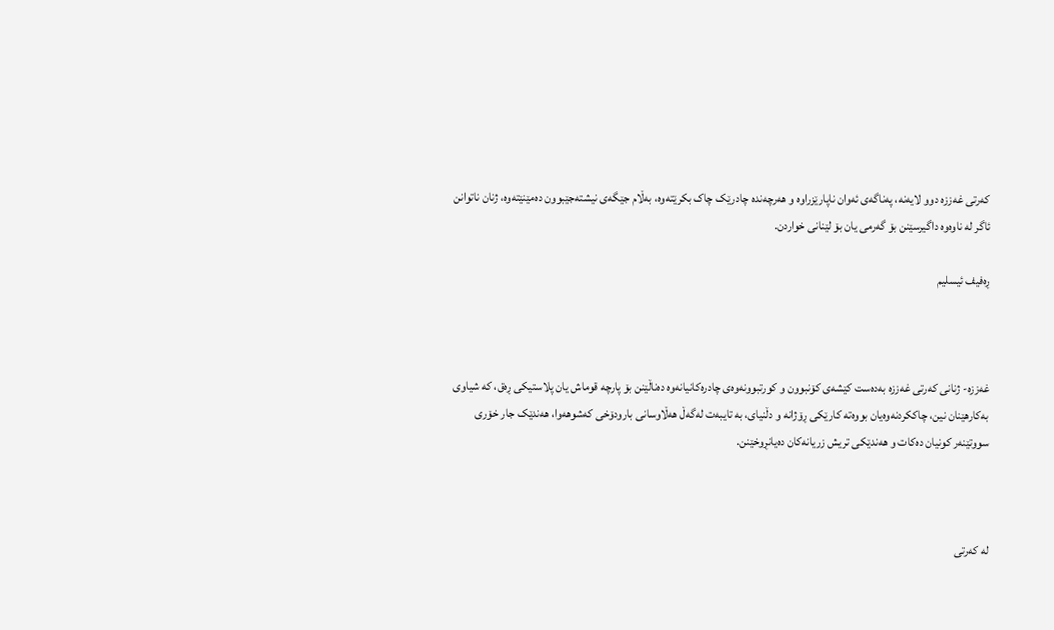کەرتی غەززە دوو لایەنە، پەناگەی ئەوان ناپارێزراوە و هەرچەندە چادرێک چاک بکرێتەوە، بەڵام جێگەی نیشتەجێبوون دەمێنێتەوە، ژنان ناتوانن ئاگر لە ناوەوە داگیرسێنن بۆ گەرمی یان بۆ لێنانی خواردن.

ڕەفیف ئیسلیم



غەززە- ژنانی کەرتی غەززە بەدەست کێشەی کۆنبوون و کورتبوونەوەی چادرەکانیانەوە دەناڵێنن بۆ پارچە قوماش یان پلاستیکی ڕەق، کە شیاوی بەکارهێنان نین، چاککردنەوەیان بووەتە کارێکی ڕۆژانە و دڵنیای، بە تایبەت لەگەڵ هەڵاوسانی بارودۆخی کەشوهەوا، هەندێک جار خۆری سووتێنەر کونیان دەکات و هەندێکی تریش زریانەکان دەیانڕوخێنن.



لە کەرتی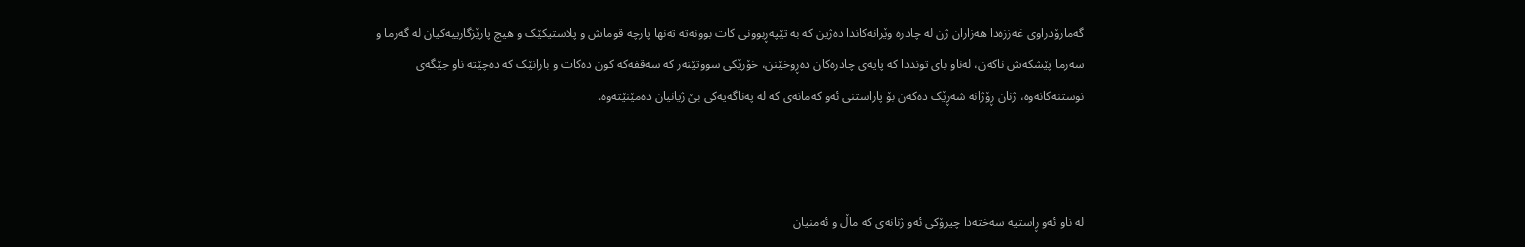گەمارۆدراوی غەززەدا هەزاران ژن لە چادرە وێرانەکاندا دەژین کە بە تێپەڕبوونی کات بوونەتە تەنها پارچە قوماش و پلاستیکێک و هیچ پارێزگارییەکیان لە گەرما و سەرما پێشکەش ناکەن، لەناو بای تونددا کە پایەی چادرەکان دەڕوخێنن، خۆرێکی سووتێنەر کە سەقفەکە کون دەکات و بارانێک کە دەچێتە ناو جێگەی نوستنەکانەوە، ژنان ڕۆژانە شەڕێک دەکەن بۆ پاراستنی ئەو کەمانەی کە لە پەناگەیەکی بێ ژیانیان دەمێنێتەوە.



لە ناو ئەو ڕاستیە سەختەدا چیرۆکی ئەو ژنانەی کە ماڵ و ئەمنیان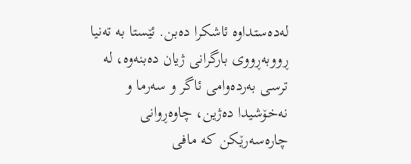لەدەستداوە ئاشکرا دەبن. ئێستا بە تەنیا ڕووبەڕووی بارگرانی ژیان دەبنەوە، لە ترسی بەردەوامی ئاگر و سەرما و نەخۆشیدا دەژین، چاوەڕوانی چارەسەرێکن کە مافی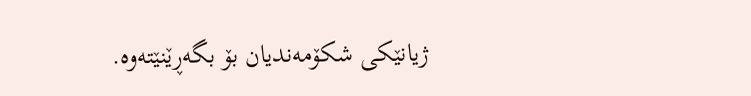ژیانێکی شکۆمەندیان بۆ بگەڕێنێتەوە.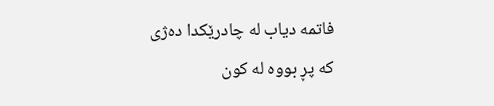فاتمە دیاب لە چادرێکدا دەژی کە پڕ بووە لە کون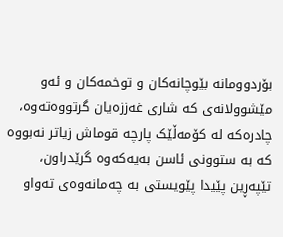بۆردوومانە بێوچانەکان و توخمەکان و ئەو مێشوولانەی کە شاری غەززەیان گرتووەتەوە، چادرەکە لە کۆمەڵێک پارچە قوماش زیاتر نەبووە کە بە ستوونی ئاسن بەیەکەوە گرێدراون، تێپەڕین پێیدا پێویستی بە چەمانەوەی تەواو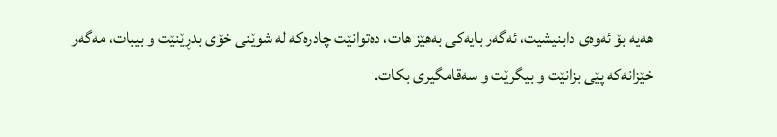هەیە بۆ ئەوەی دابنیشیت، ئەگەر بایەکی بەهێز هات، دەتوانێت چادرەکە لە شوێنی خۆی بدڕێنێت و بیبات، مەگەر خێزانەکە پێی بزانێت و بیگرێت و سەقامگیری بکات.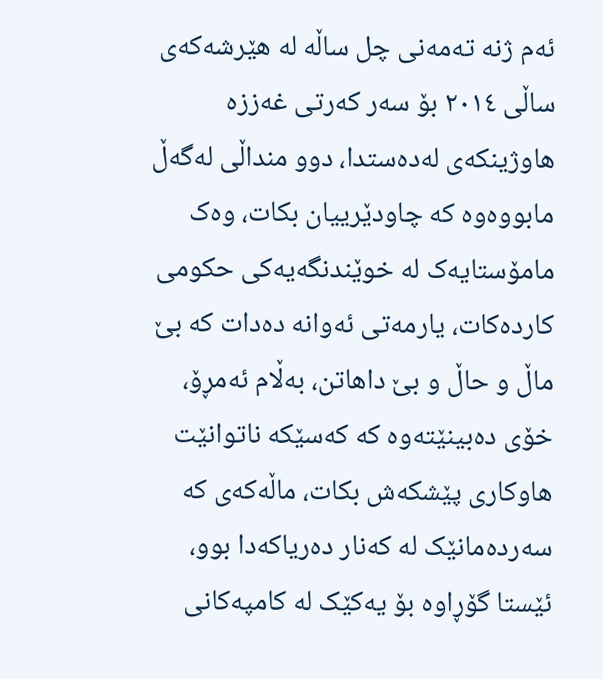ئەم ژنە تەمەنی چل ساڵە لە هێرشەکەی ساڵی ٢٠١٤ بۆ سەر کەرتی غەززە هاوژینکەی لەدەستدا، دوو منداڵی لەگەڵ مابووەوە کە چاودێرییان بکات، وەک مامۆستایەک لە خوێندنگەیەکی حکومی کاردەکات، یارمەتی ئەوانە دەدات کە بێ ماڵ و حاڵ و بێ داهاتن، بەڵام ئەمڕۆ، خۆی دەبینێتەوە کە کەسێکە ناتوانێت هاوکاری پێشکەش بکات، ماڵەکەی کە سەردەمانێک لە کەنار دەریاکەدا بوو، ئێستا گۆڕاوە بۆ یەکێک لە کامپەکانی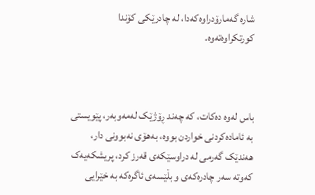شارە گەمارۆدراوەکەدا، لە چادرێکی کۆندا کورتکراوەتەوە.



باس لەوە دەکات، کە چەند ڕۆژێک لەمەوبەر، پێویستی بە ئامادەکردنی خواردن بووە، بەهۆی نەبوونی دار، هەندێک گەرمی لە دراوسێکەی قەرز کرد، پریشکەیەک کەوتە سەر چادرەکەی و بڵێسەی ئاگرەکە بە خێرایی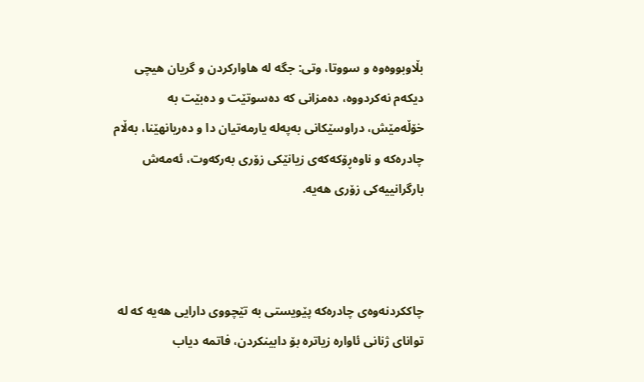بڵاوبووەوە و سووتا، وتی: جگە لە هاوارکردن و گریان هیچی دیکەم نەکردووە، دەمزانی کە دەسوتێت و دەبێت بە خۆڵەمێش، دراوسێکانی بەپەلە یارمەتیان دا و دەریانهێنا، بەڵام چادرەکە و ناوەڕۆکەکەی زیانێکی زۆری بەرکەوت، ئەمەش بارگرانییەکی زۆری هەیە.



چاککردنەوەی چادرەکە پێویستی بە تێچووی دارایی هەیە کە لە توانای ژنانی ئاوارە زیاترە بۆ دابینکردن، فاتمە دیاب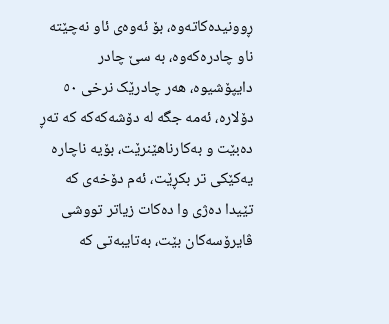ڕوونیدەکاتەوە، بۆ ئەوەی ئاو نەچێتە ناو چادرەکەوە، بە سێ چادر دایپۆشیوە، هەر چادرێک نرخی ٥٠ دۆلارە، ئەمە جگە لە دۆشەکەکە کە تەڕ دەبێت و بەکارناهێنرێت، بۆیە ناچارە یەکێکی تر بکڕێت، ئەم دۆخەی کە تێیدا دەژی وا دەکات زیاتر تووشی ڤایرۆسەکان بێت، بەتایبەتی کە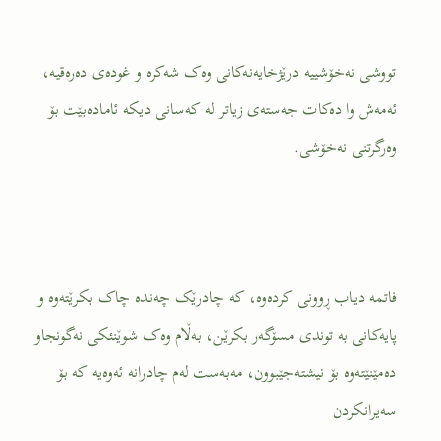تووشی نەخۆشییە درێژخایەنەکانی وەک شەکرە و غودەی دەرەقیە، ئەمەش وا دەکات جەستەی زیاتر لە کەسانی دیکە ئامادەبێت بۆ وەرگرتنی نەخۆشی.



فاتمە دیاب ڕوونی کردەوە، کە چادرێک چەندە چاک بکرێتەوە و پایەکانی بە توندی مسۆگەر بکرێن، بەڵام وەک شوێنئکی نەگونجاو دەمێنێتەوە بۆ نیشتەجێبوون، مەبەست لەم چادرانە ئەوەیە کە بۆ سەیرانکردن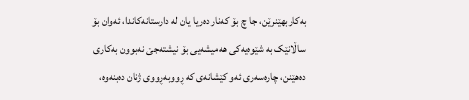بەکاربهێنرێن، جا چ بۆ کەنار دەریا یان لە دارستانەکاندا، ئەوان بۆ ساڵانێک بە شێوەیەکی هەمیشەیی بۆ نیشتەجێ نەبوون بەکاری دەهێنن، چارەسەری ئەو کێشانەی کە ڕووبەڕووی ژنان دەبنەوە،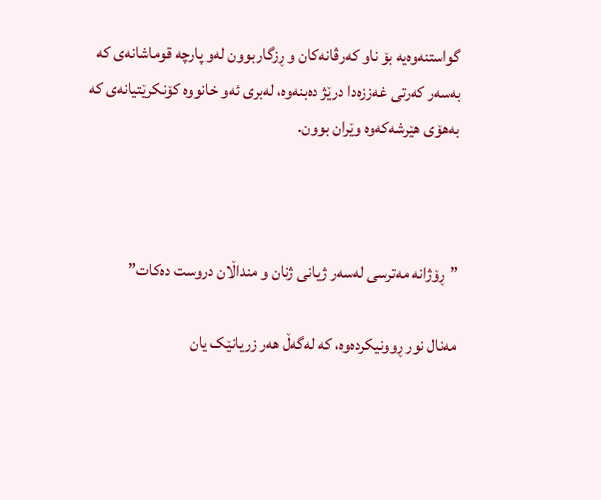گواستنەوەیە بۆ ناو کەرڤانەکان و ڕزگاربوون لەو پارچە قوماشانەی کە بەسەر کەرتی غەززەدا درێژ دەبنەوە، لەبری ئەو خانووە کۆنکرێتیانەی کە بەهۆی هێرشەکەوە وێران بوون.



”ڕۆژانە مەترسی لەسەر ژیانی ژنان و منداڵان دروست دەکات”

مەنال نور ڕوونیکردەوە، کە لەگەڵ هەر زریانێک یان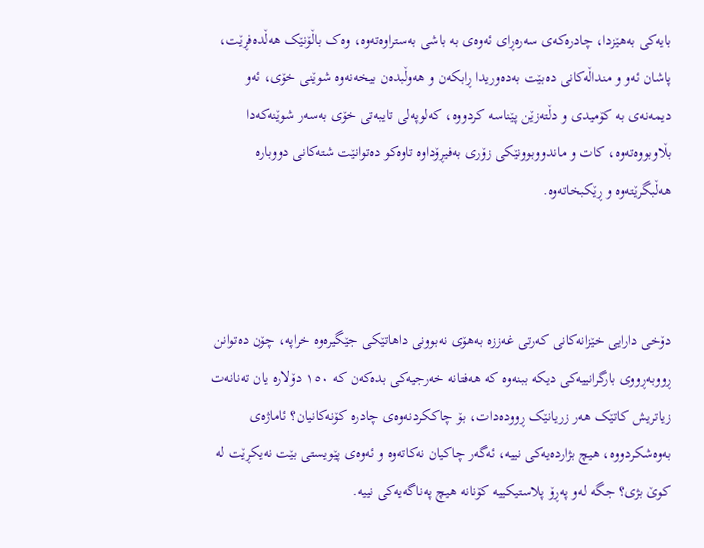بایەکی بەهێزدا، چادرەکەی سەرەڕای ئەوەی بە باشی بەستراوەتەوە، وەک باڵۆنێک هەڵدەفڕێت، پاشان ئەو و منداڵەکانی دەبێت بەدەوریدا ڕابکەن و هەوڵبدەن بیخەنەوە شوێنی خۆی، ئەو دیمەنەی بە کۆمیدی و دڵتەزێن پێناسە کردووە، کەلوپەلی تایبەتی خۆی بەسەر شوێنەکەدا بڵاوبووەتەوە، کات و ماندووبوونێکی زۆری بەفیڕۆداوە تاوەکو دەتوانێت شتەکانی دووبارە هەڵبگرێتەوە و ڕێکبخاتەوە.



دۆخی دارایی خێزانەکانی کەرتی غەززە بەهۆی نەبوونی داهاتێکی جێگیرەوە خراپە، چۆن دەتوانن ڕووبەڕووی بارگرانییەکی دیکە ببنەوە کە هەفتانە خەرجیەکی بدەکەن کە ١٥٠ دۆلارە یان تەنانەت زیاتریش کاتێک هەر زریانێک ڕوودەدات، بۆ چاککردنەوەی چادرە کۆنەکانیان؟ ئاماژەی بەوەشکردووە، هیچ بژاردەیەکی نییە، ئەگەر چاکیان نەکاتەوە و ئەوەی پێویستی بێت نەیکڕێت لە کوێ بژی؟ جگە لەو پەڕۆ پلاستیکییە کۆنانە هیچ پەناگەیەکی نییە.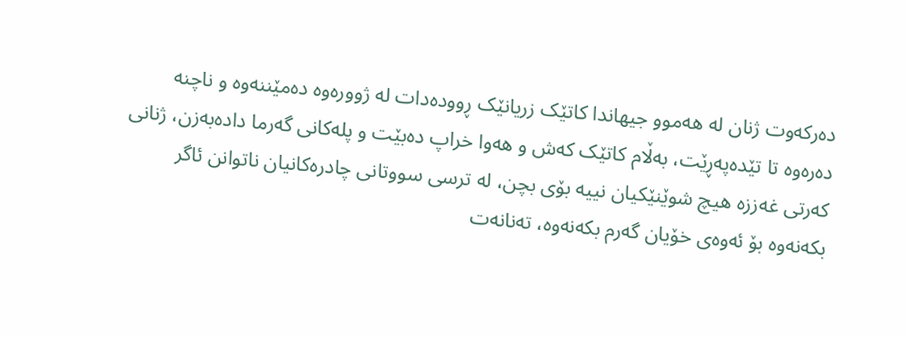دەرکەوت ژنان لە هەموو جیهاندا کاتێک زریانێک ڕوودەدات لە ژوورەوە دەمێننەوە و ناچنە دەرەوە تا تێدەپەڕێت، بەڵام کاتێک کەش و هەوا خراپ دەبێت و پلەکانی گەرما دادەبەزن، ژنانی کەرتی غەززە هیچ شوێنێکیان نییە بۆی بچن، لە ترسی سووتانی چادرەکانیان ناتوانن ئاگر بکەنەوە بۆ ئەوەی خۆیان گەرم بکەنەوە، تەنانەت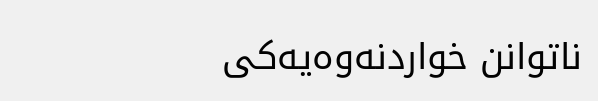ناتوانن خواردنەوەیەکی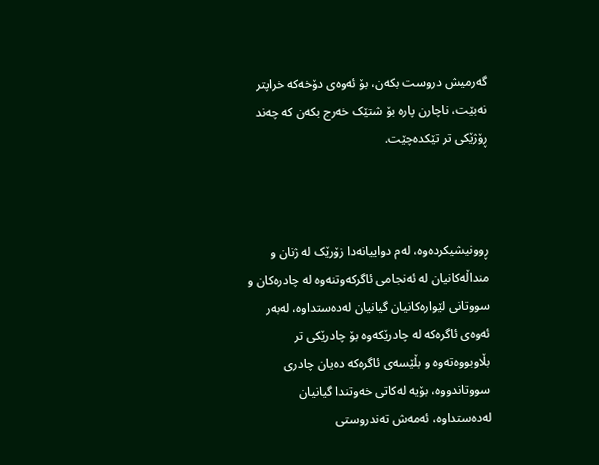گەرمیش دروست بکەن، بۆ ئەوەی دۆخەکە خراپتر نەبێت، ناچارن پارە بۆ شتێک خەرج بکەن کە چەند ڕۆژێکی تر تێکدەچێت.



ڕوونیشیکردەوە، لەم دواییانەدا زۆرێک لە ژنان و منداڵەکانیان لە ئەنجامی ئاگرکەوتنەوە لە چادرەکان و سووتانی لێوارەکانیان گیانیان لەدەستداوە، لەبەر ئەوەی ئاگرەکە لە چادرێکەوە بۆ چادرێکی تر بڵاوبووەتەوە و بڵێسەی ئاگرەکە دەیان چادری سووتاندووە، بۆیە لەکاتی خەوتندا گیانیان لەدەستداوە، ئەمەش تەندروستی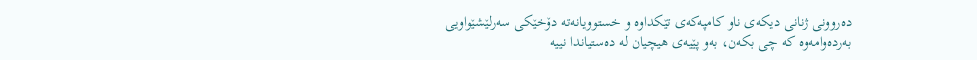دەروونی ژنانی دیکەی ناو کامپەکەی تێکداوە و خستوویانەتە دۆخێکی سەرلێشێواویی بەردەوامەوە کە چی بکەن، بەو پێیەی هیچیان لە دەستیاندا نییە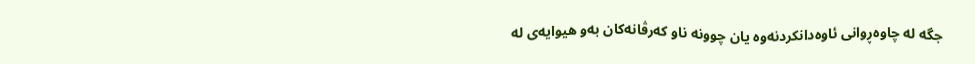جگە لە چاوەڕوانی ئاوەدانکردنەوە یان چوونە ناو کەرڤانەکان بەو هیوایەی لە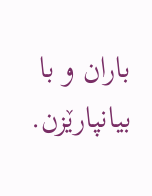باران و با بیانپارێزن.